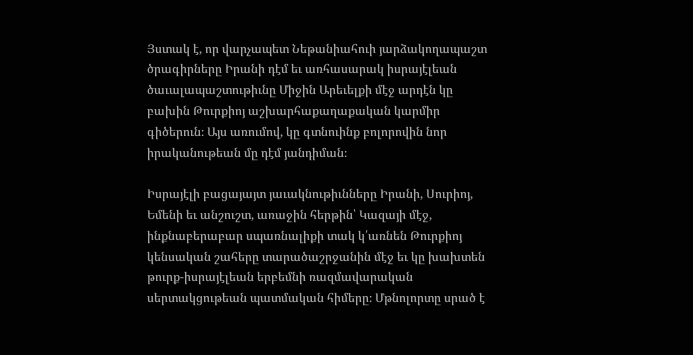Յստակ է, որ վարչապետ Նեթանիահուի յարձակողապաշտ ծրագիրները Իրանի դէմ եւ առհասարակ իսրայէլեան ծաւալապաշտութիւնը Միջին Արեւելքի մէջ արդէն կը բախին Թուրքիոյ աշխարհաքաղաքական կարմիր գիծերուն։ Այս առումով, կը գտնուինք բոլորովին նոր իրականութեան մը դէմ յանդիման։

Իսրայէլի բացայայտ յաւակնութիւնները Իրանի, Սուրիոյ, Եմենի եւ անշուշտ, առաջին հերթին՝ Կազայի մէջ, ինքնաբերաբար սպառնալիքի տակ կ՛առնեն Թուրքիոյ կենսական շահերը տարածաշրջանին մէջ եւ կը խախտեն թուրք-իսրայէլեան երբեմնի ռազմավարական սերտակցութեան պատմական հիմերը։ Մթնոլորտը սրած է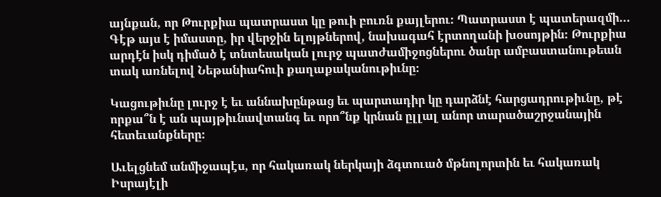այնքան, որ Թուրքիա պատրաստ կը թուի բուռն քայլերու։ Պատրաստ է պատերազմի… Գէթ այս է իմաստը, իր վերջին ելոյթներով, նախագահ էրտողանի խօսոյթին։ Թուրքիա արդէն իսկ դիմած է տնտեսական լուրջ պատժամիջոցներու ծանր ամբաստանութեան տակ առնելով Նեթանիահուի քաղաքականութիւնը։

Կացութիւնը լուրջ է եւ աննախընթաց եւ պարտադիր կը դարձնէ հարցադրութիւնը, թէ որքա՞ն է ան պայթիւնավտանգ եւ որո՞նք կրնան ըլլալ անոր տարածաշրջանային հետեւանքները։

Աւելցնեմ անմիջապէս, որ հակառակ ներկայի ձգտուած մթնոլորտին եւ հակառակ Իսրայէլի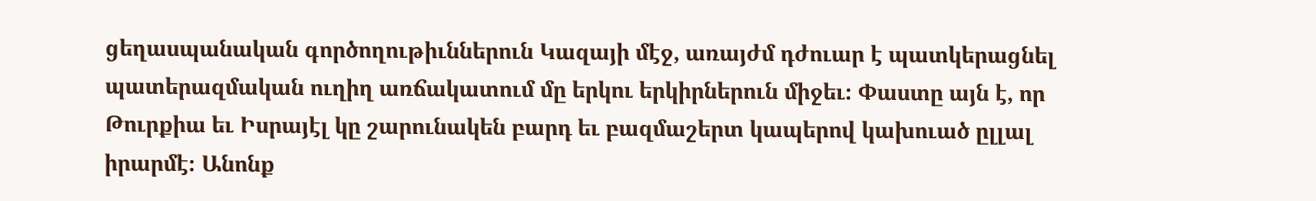ցեղասպանական գործողութիւններուն Կազայի մէջ, առայժմ դժուար է պատկերացնել պատերազմական ուղիղ առճակատում մը երկու երկիրներուն միջեւ։ Փաստը այն է, որ Թուրքիա եւ Իսրայէլ կը շարունակեն բարդ եւ բազմաշերտ կապերով կախուած ըլլալ իրարմէ։ Անոնք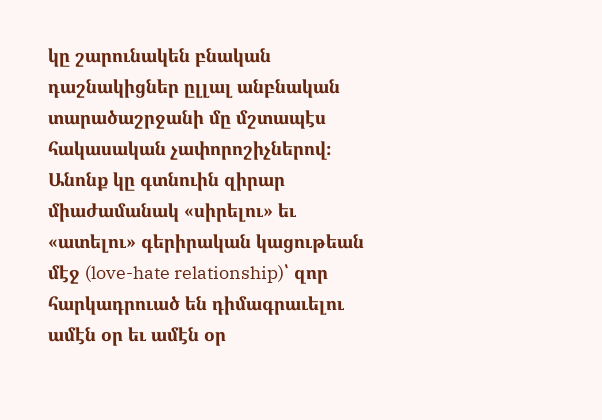կը շարունակեն բնական դաշնակիցներ ըլլալ անբնական տարածաշրջանի մը մշտապէս հակասական չափորոշիչներով։ Անոնք կը գտնուին զիրար միաժամանակ «սիրելու» եւ «ատելու» գերիրական կացութեան մէջ (love-hate relationship)՝ զոր հարկադրուած են դիմագրաւելու ամէն օր եւ ամէն օր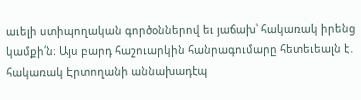աւելի ստիպողական գործօններով եւ յաճախ՝ հակառակ իրենց կամքի՛ն։ Այս բարդ հաշուարկին հանրագումարը հետեւեալն է․ հակառակ Էրտողանի աննախադէպ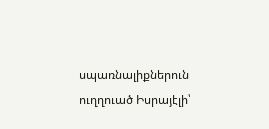սպառնալիքներուն ուղղուած Իսրայէլի՝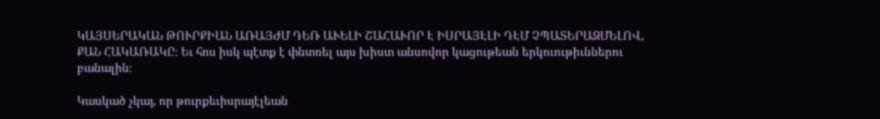ԿԱՅՍԵՐԱԿԱՆ ԹՈՒՐՔԻԱՆ ԱՌԱՅԺՄ ԴԵՌ ԱՒԵԼԻ ՇԱՀԱՒՈՐ Է ԻՍՐԱՅԷԼԻ ԴԷՄ ՉՊԱՏԵՐԱԶՄԵԼՈՎ, ՔԱՆ ՀԱԿԱՌԱԿԸ։ Եւ հոս իսկ պէտք է փնտռել այս խիստ անսովոր կացութեան երկուութիւններու բանալին։

Կասկած չկայ, որ թուրքեւիսրայէլեան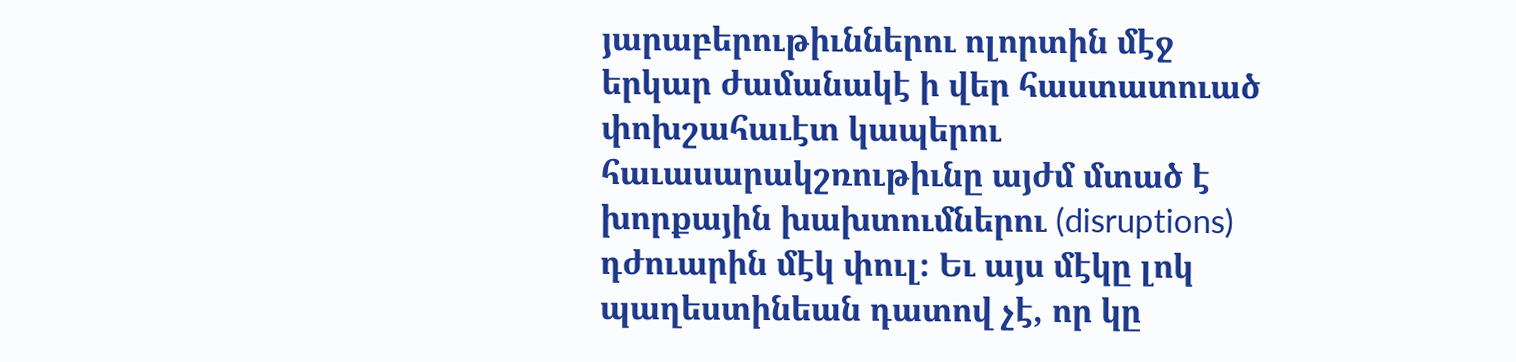յարաբերութիւններու ոլորտին մէջ երկար ժամանակէ ի վեր հաստատուած փոխշահաւէտ կապերու հաւասարակշռութիւնը այժմ մտած է խորքային խախտումներու (disruptions) դժուարին մէկ փուլ։ Եւ այս մէկը լոկ պաղեստինեան դատով չէ, որ կը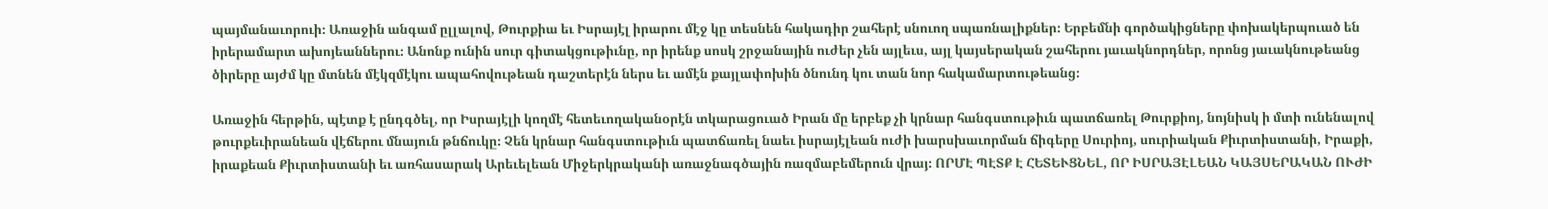պայմանաւորուի։ Առաջին անգամ ըլլալով, Թուրքիա եւ Իսրայէլ իրարու մէջ կը տեսնեն հակադիր շահերէ սնուող սպառնալիքներ։ Երբեմնի գործակիցները փոխակերպուած են իրերամարտ ախոյեաններու։ Անոնք ունին սուր գիտակցութիւնը, որ իրենք սոսկ շրջանային ուժեր չեն այլեւս, այլ կայսերական շահերու յաւակնորդներ, որոնց յաւակնութեանց ծիրերը այժմ կը մտնեն մէկզմէկու ապահովութեան դաշտերէն ներս եւ ամէն քայլափոխին ծնունդ կու տան նոր հակամարտութեանց։

Առաջին հերթին, պէտք է ընդգծել, որ Իսրայէլի կողմէ հետեւողականօրէն տկարացուած Իրան մը երբեք չի կրնար հանգստութիւն պատճառել Թուրքիոյ, նոյնիսկ ի մտի ունենալով թուրքեւիրանեան վէճերու մնայուն թնճուկը։ Չեն կրնար հանգստութիւն պատճառել նաեւ իսրայէլեան ուժի խարսխաւորման ճիգերը Սուրիոյ, սուրիական Քիւրտիստանի, Իրաքի, իրաքեան Քիւրտիստանի եւ առհասարակ Արեւելեան Միջերկրականի առաջնագծային ռազմաբեմերուն վրայ։ ՈՐՄԷ ՊԷՏՔ Է ՀԵՏԵՒՑՆԵԼ, ՈՐ ԻՍՐԱՅԷԼԵԱՆ ԿԱՅՍԵՐԱԿԱՆ ՈՒԺԻ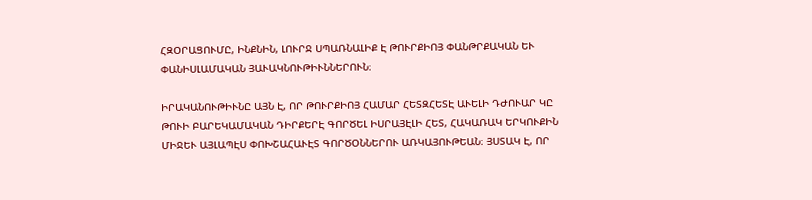ՀԶՕՐԱՑՈՒՄԸ, ԻՆՔՆԻՆ, ԼՈՒՐՋ ՍՊԱՌՆԱԼԻՔ Է ԹՈՒՐՔԻՈՅ ՓԱՆԹՐՔԱԿԱՆ ԵՒ ՓԱՆԻՍԼԱՄԱԿԱՆ ՅԱՒԱԿՆՈՒԹԻՒՆՆԵՐՈՒՆ։

ԻՐԱԿԱՆՈՒԹԻՒՆԸ ԱՅՆ Է, ՈՐ ԹՈՒՐՔԻՈՅ ՀԱՄԱՐ ՀԵՏԶՀԵՏԷ ԱՒԵԼԻ ԴԺՈՒԱՐ ԿԸ ԹՈՒԻ ԲԱՐԵԿԱՄԱԿԱՆ ԴԻՐՔԵՐԷ ԳՈՐԾԵԼ ԻՍՐԱՅԷԼԻ ՀԵՏ, ՀԱԿԱՌԱԿ ԵՐԿՈՒՔԻՆ ՄԻՋԵՒ ԱՅԼԱՊԷՍ ՓՈԽՇԱՀԱՒԷՏ ԳՈՐԾՕՆՆԵՐՈՒ ԱՌԿԱՅՈՒԹԵԱՆ։ ՅՍՏԱԿ Է, ՈՐ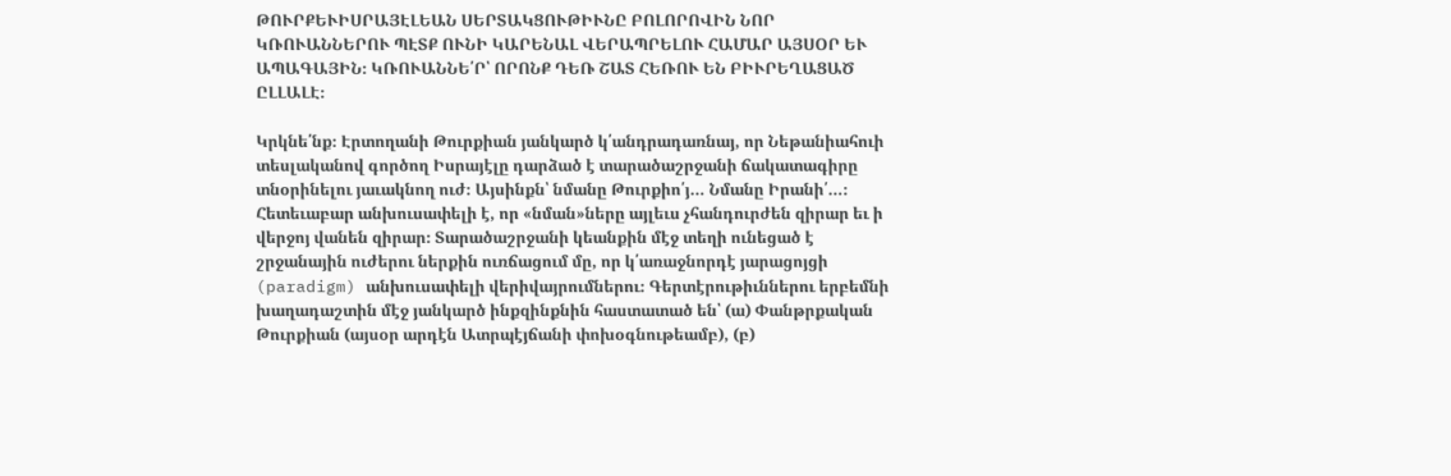ԹՈՒՐՔԵՒԻՍՐԱՅԷԼԵԱՆ ՍԵՐՏԱԿՑՈՒԹԻՒՆԸ ԲՈԼՈՐՈՎԻՆ ՆՈՐ ԿՌՈՒԱՆՆԵՐՈՒ ՊԷՏՔ ՈՒՆԻ ԿԱՐԵՆԱԼ ՎԵՐԱՊՐԵԼՈՒ ՀԱՄԱՐ ԱՅՍՕՐ ԵՒ ԱՊԱԳԱՅԻՆ։ ԿՌՈՒԱՆՆԵ՛Ր՝ ՈՐՈՆՔ ԴԵՌ ՇԱՏ ՀԵՌՈՒ ԵՆ ԲԻՒՐԵՂԱՑԱԾ ԸԼԼԱԼԷ։

Կրկնե՛նք։ Էրտողանի Թուրքիան յանկարծ կ՛անդրադառնայ, որ Նեթանիահուի տեսլականով գործող Իսրայէլը դարձած է տարածաշրջանի ճակատագիրը տնօրինելու յաւակնող ուժ։ Այսինքն՝ նմանը Թուրքիո՛յ… Նմանը Իրանի՛…։ Հետեւաբար անխուսափելի է, որ «նման»ները այլեւս չհանդուրժեն զիրար եւ ի վերջոյ վանեն զիրար։ Տարածաշրջանի կեանքին մէջ տեղի ունեցած է շրջանային ուժերու ներքին ուռճացում մը, որ կ՛առաջնորդէ յարացոյցի (paradigm) անխուսափելի վերիվայրումներու։ Գերտէրութիւններու երբեմնի խաղադաշտին մէջ յանկարծ ինքզինքնին հաստատած են՝ (ա) Փանթրքական Թուրքիան (այսօր արդէն Ատրպէյճանի փոխօգնութեամբ), (բ)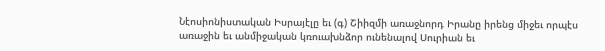Նէոսիոնիստական Իսրայէլը եւ (գ) Շիիզմի առաջնորդ Իրանը իրենց միջեւ որպէս առաջին եւ անմիջական կռուախնձոր ունենալով Սուրիան եւ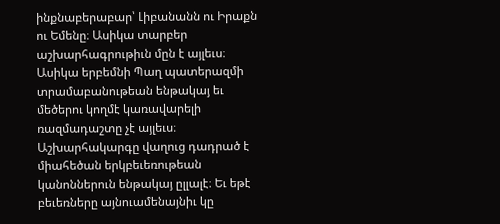ինքնաբերաբար՝ Լիբանանն ու Իրաքն ու Եմենը։ Ասիկա տարբեր աշխարհագրութիւն մըն է այլեւս։ Ասիկա երբեմնի Պաղ պատերազմի տրամաբանութեան ենթակայ եւ մեծերու կողմէ կառավարելի ռազմադաշտը չէ այլեւս։ Աշխարհակարգը վաղուց դադրած է միահեծան երկբեւեռութեան կանոններուն ենթակայ ըլլալէ։ Եւ եթէ բեւեռները այնուամենայնիւ կը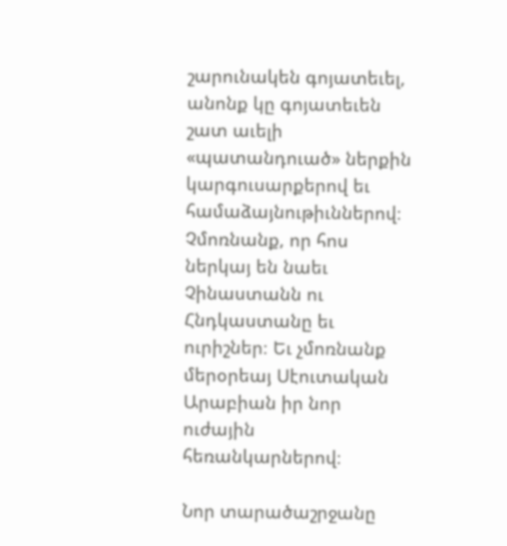շարունակեն գոյատեւել, անոնք կը գոյատեւեն շատ աւելի «պատանդուած» ներքին կարգուսարքերով եւ համաձայնութիւններով։ Չմոռնանք, որ հոս ներկայ են նաեւ Չինաստանն ու Հնդկաստանը եւ ուրիշներ։ Եւ չմոռնանք մերօրեայ Սէուտական Արաբիան իր նոր ուժային հեռանկարներով։

Նոր տարածաշրջանը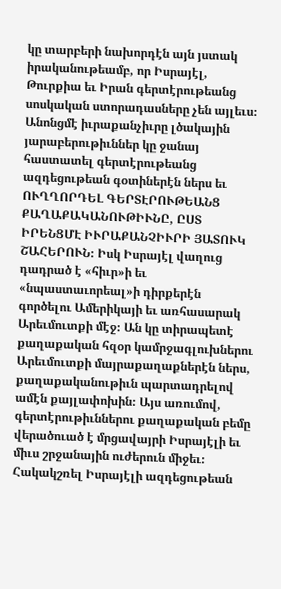կը տարբերի նախորդէն այն յստակ իրականութեամբ, որ Իսրայէլ, Թուրքիա եւ Իրան գերտէրութեանց սոսկական ստորադասները չեն այլեւս։ Անոնցմէ իւրաքանչիւրը լծակային յարաբերութիւններ կը ջանայ հաստատել գերտէրութեանց ազդեցութեան գօտիներէն ներս եւ ՈՒՂՂՈՐԴԵԼ ԳԵՐՏԷՐՈՒԹԵԱՆՑ ՔԱՂԱՔԱԿԱՆՈՒԹԻՒՆԸ, ԸՍՏ ԻՐԵՆՑՄԷ ԻՒՐԱՔԱՆՉԻՒՐԻ ՅԱՏՈՒԿ ՇԱՀԵՐՈՒՆ։ Իսկ Իսրայէլ վաղուց դադրած է «հիւր»ի եւ «նպաստաւորեալ»ի դիրքերէն գործելու Ամերիկայի եւ առհասարակ Արեւմուտքի մէջ։ Ան կը տիրապետէ քաղաքական հզօր կամրջագլուխներու Արեւմուտքի մայրաքաղաքներէն ներս, քաղաքականութիւն պարտադրելով ամէն քայլափոխին։ Այս առումով, գերտէրութիւններու քաղաքական բեմը վերածուած է մրցավայրի Իսրայէլի եւ միւս շրջանային ուժերուն միջեւ։ Հակակշռել Իսրայէլի ազդեցութեան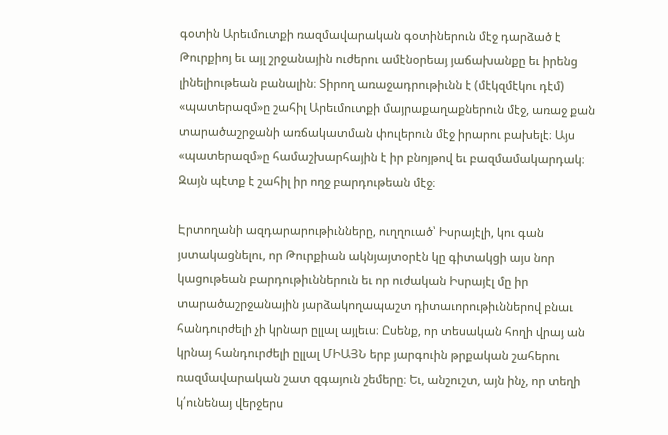գօտին Արեւմուտքի ռազմավարական գօտիներուն մէջ դարձած է Թուրքիոյ եւ այլ շրջանային ուժերու ամէնօրեայ յաճախանքը եւ իրենց լինելիութեան բանալին։ Տիրող առաջադրութիւնն է (մէկզմէկու դէմ) «պատերազմ»ը շահիլ Արեւմուտքի մայրաքաղաքներուն մէջ, առաջ քան տարածաշրջանի առճակատման փուլերուն մէջ իրարու բախելէ։ Այս «պատերազմ»ը համաշխարհային է իր բնոյթով եւ բազմամակարդակ։ Զայն պէտք է շահիլ իր ողջ բարդութեան մէջ։

Էրտողանի ազդարարութիւնները, ուղղուած՝ Իսրայէլի, կու գան յստակացնելու, որ Թուրքիան ակնյայտօրէն կը գիտակցի այս նոր կացութեան բարդութիւններուն եւ որ ուժական Իսրայէլ մը իր տարածաշրջանային յարձակողապաշտ դիտաւորութիւններով բնաւ հանդուրժելի չի կրնար ըլլալ այլեւս։ Ըսենք, որ տեսական հողի վրայ ան կրնայ հանդուրժելի ըլլալ ՄԻԱՅՆ երբ յարգուին թրքական շահերու ռազմավարական շատ զգայուն շեմերը։ Եւ, անշուշտ, այն ինչ, որ տեղի կ՛ունենայ վերջերս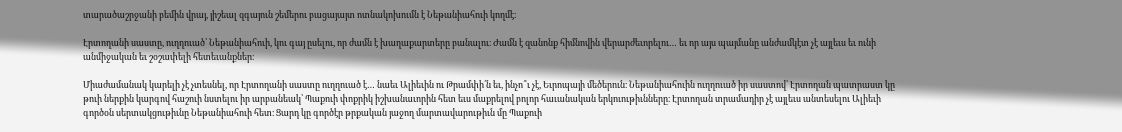տարածաշրջանի բեմին վրայ, յիշեալ զգայուն շեմերու բացայայտ ոտնակոխումն է Նեթանիահուի կողմէ։

Էրտողանի սաստը, ուղղուած՝ Նեթանիահուի, կու գայ ըսելու, որ ժամն է խաղաքարտերը բանալու։ Ժամն է զանոնք հիմնովին վերարժեւորելու… եւ որ այս պայմանը անժամկէտ չէ այլեւս եւ ունի անմիջական եւ շօշափելի հետեւանքներ։

Միաժամանակ կարելի չէ չտեսնել, որ Էրտողանի սաստը ուղղուած է… նաեւ Ալիեւին ու Թրամփի՛ն եւ, ինչո՞ւ չէ, Եւրոպայի մեծերուն։ Նեթանիահուին ուղղուած իր սաստով՝ Էրտողան պատրաստ կը թուի ներքին կարգով հաշուի նստելու իր արբանեակ՝ Պաքուի փոքրիկ իշխանաւորին հետ եւս մաքրելով բոլոր հաւանական երկուութիւնները։ Էրտողան տրամադիր չէ այլեւս անտեսելու Ալիեւի գործօն սերտակցութիւնը Նեթանիահուի հետ։ Ցարդ կը գործէր թրքական յաջող մարտավարութիւն մը Պաքուի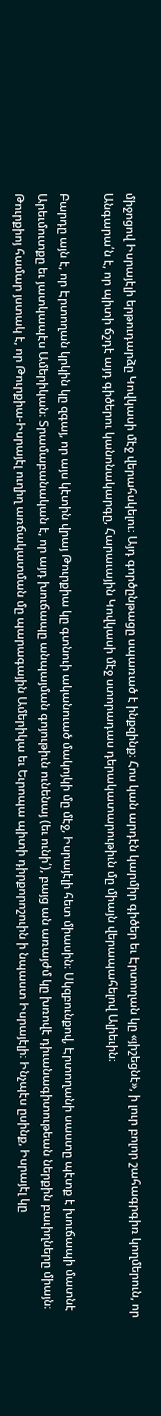միջոցով Իսրայէլի երթուդարձը Կովկասի մէջ վերահսկելու։ Այդ գործընթացը սպառած է ինքզինք։ Հոս կան արդէն կարմիր գիծեր եւ Էրտողան կը «յիշեցնէ», ի լուր բոլոր շահագրգիռ կողմերուն, որ Անգարա՛ն է, որ պիտի ճշդէ այդ գիծերու կանոնակարգը, Հարաւային Կովկասի մէջ ստորադաս դերակատարութիւն մը միայն վերապահելով Ալիեւին։

Բարդը այն է, որ Էրտողան կրկին կը զգայ, որ այս կէտին վրայ Թուրքիա կը գտնուի ականուած մակոյկի մը մէջ, Իսրայէլի հետ միասին։ Սկզբունքով, Էրտողանի սաստը պէտք է խուճապի մատնէ Արեւմուտքը եւ յատկապէս Ամերիկան։ Տրամաբանական է, որ այդ խուճապը անպայման գոյութիւն ունենայ (եւ ունի՛), բայց ան առայժմ կը խռովէ դիւանագիտութեան ներքին բաւիղները միայն։ Թուրքիոյ համար յստակ է, որ Թուրքիա-Իսրայէլ ուղիղ առճակատման մը պարագային Ամերիկա եւ Եւրոպա պիտի դիրքորոշուին ի նպաստ Իսրայէլի։ Ինչպէս ըսինք, Իսրայէլ կը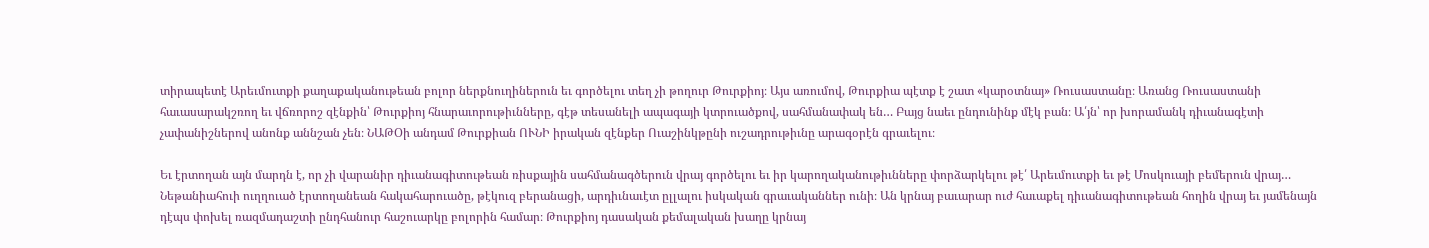տիրապետէ Արեւմուտքի քաղաքականութեան բոլոր ներքնուղիներուն եւ գործելու տեղ չի թողուր Թուրքիոյ։ Այս առումով, Թուրքիա պէտք է շատ «կարօտնայ» Ռուսաստանը։ Առանց Ռուսաստանի հաւասարակշռող եւ վճռորոշ զէնքին՝ Թուրքիոյ հնարաւորութիւնները, գէթ տեսանելի ապագայի կտրուածքով, սահմանափակ են… Բայց նաեւ ընդունինք մէկ բան։ Ա՛յն՝ որ խորամանկ դիւանագէտի չափանիշներով անոնք աննշան չեն։ ՆԱԹՕի անդամ Թուրքիան ՈՒՆԻ իրական զէնքեր Ուաշինկթընի ուշադրութիւնը արագօրէն գրաւելու։

Եւ էրտողան այն մարդն է, որ չի վարանիր դիւանագիտութեան ռիսքային սահմանագծերուն վրայ գործելու եւ իր կարողականութիւնները փորձարկելու թէ՛ Արեւմուտքի եւ թէ Մոսկուայի բեմերուն վրայ… Նեթանիահուի ուղղուած էրտողանեան հակահարուածը, թէկուզ բերանացի, արդիւնաւէտ ըլլալու իսկական գրաւականներ ունի։ Ան կրնայ բաւարար ուժ հաւաքել դիւանագիտութեան հողին վրայ եւ յամենայն դէպս փոխել ռազմադաշտի ընդհանուր հաշուարկը բոլորին համար։ Թուրքիոյ դասական քեմալական խաղը կրնայ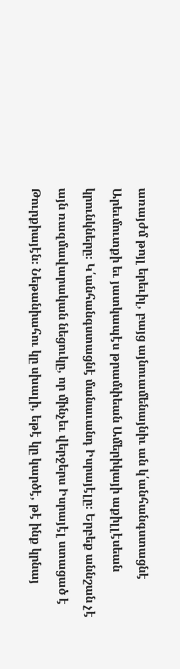առայժմ թոյլ երեւիլ, բայց այնուամենայնիւ ան կ՛անհանգստացնէ Արեւմուտքի եւ յատկապէս թրամփեան Ամերիկայի աքիլլէսեան կրունկները։ Կ՛անհանգստացնէ մանաւանդ Իսրայէլը։ Երբեք աննշան չէ այն ռազմավարական նեցուկը, որ մինչեւ վերջերս Իսրայէլ ստացած է Թուրքիայէն։ Նեթանիահու կը սխալի, եթէ կը կարծէ, թէ ինք կրնայ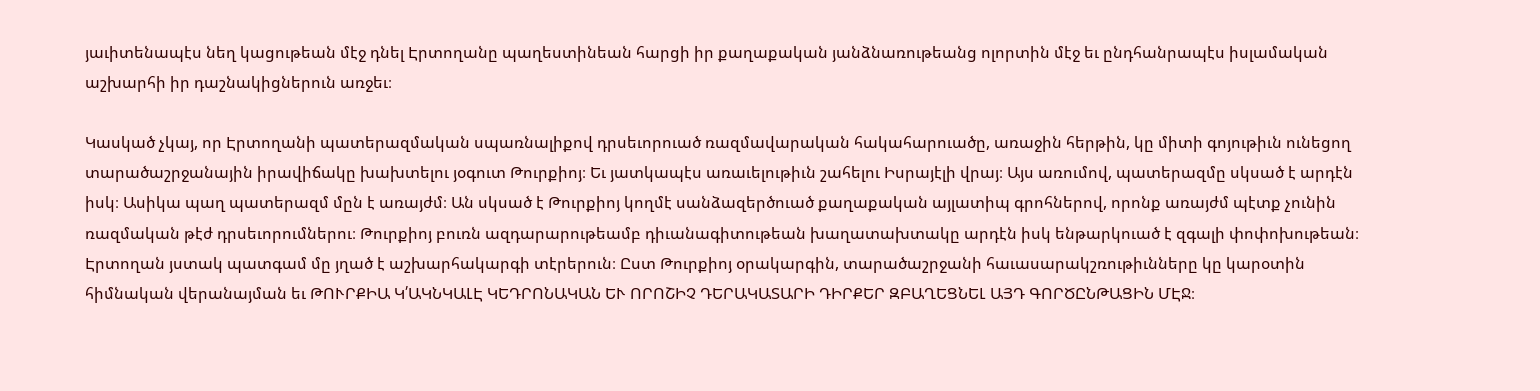յաւիտենապէս նեղ կացութեան մէջ դնել Էրտողանը պաղեստինեան հարցի իր քաղաքական յանձնառութեանց ոլորտին մէջ եւ ընդհանրապէս իսլամական աշխարհի իր դաշնակիցներուն առջեւ։

Կասկած չկայ, որ Էրտողանի պատերազմական սպառնալիքով դրսեւորուած ռազմավարական հակահարուածը, առաջին հերթին, կը միտի գոյութիւն ունեցող տարածաշրջանային իրավիճակը խախտելու յօգուտ Թուրքիոյ։ Եւ յատկապէս առաւելութիւն շահելու Իսրայէլի վրայ։ Այս առումով, պատերազմը սկսած է արդէն իսկ։ Ասիկա պաղ պատերազմ մըն է առայժմ։ Ան սկսած է Թուրքիոյ կողմէ սանձազերծուած քաղաքական այլատիպ գրոհներով, որոնք առայժմ պէտք չունին ռազմական թէժ դրսեւորումներու։ Թուրքիոյ բուռն ազդարարութեամբ դիւանագիտութեան խաղատախտակը արդէն իսկ ենթարկուած է զգալի փոփոխութեան։ Էրտողան յստակ պատգամ մը յղած է աշխարհակարգի տէրերուն։ Ըստ Թուրքիոյ օրակարգին, տարածաշրջանի հաւասարակշռութիւնները կը կարօտին հիմնական վերանայման եւ ԹՈՒՐՔԻԱ Կ՛ԱԿՆԿԱԼԷ ԿԵԴՐՈՆԱԿԱՆ ԵՒ ՈՐՈՇԻՉ ԴԵՐԱԿԱՏԱՐԻ ԴԻՐՔԵՐ ԶԲԱՂԵՑՆԵԼ ԱՅԴ ԳՈՐԾԸՆԹԱՑԻՆ ՄԷՋ։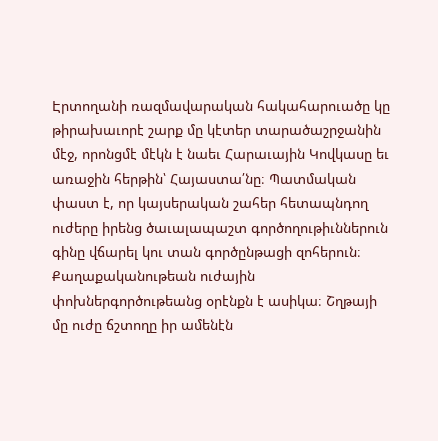Էրտողանի ռազմավարական հակահարուածը կը թիրախաւորէ շարք մը կէտեր տարածաշրջանին մէջ, որոնցմէ մէկն է նաեւ Հարաւային Կովկասը եւ առաջին հերթին՝ Հայաստա՛նը։ Պատմական փաստ է, որ կայսերական շահեր հետապնդող ուժերը իրենց ծաւալապաշտ գործողութիւններուն գինը վճարել կու տան գործընթացի զոհերուն։ Քաղաքականութեան ուժային փոխներգործութեանց օրէնքն է ասիկա։ Շղթայի մը ուժը ճշտողը իր ամենէն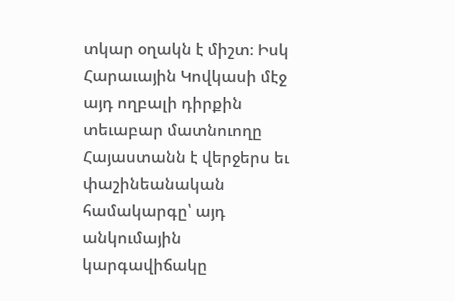տկար օղակն է միշտ։ Իսկ Հարաւային Կովկասի մէջ այդ ողբալի դիրքին տեւաբար մատնուողը Հայաստանն է վերջերս եւ փաշինեանական համակարգը՝ այդ անկումային կարգավիճակը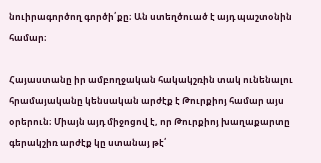նուիրագործող գործի՛քը։ Ան ստեղծուած է այդ պաշտօնին համար։

Հայաստանը իր ամբողջական հակակշռին տակ ունենալու հրամայականը կենսական արժէք է Թուրքիոյ համար այս օրերուն։ Միայն այդ միջոցով է, որ Թուրքիոյ խաղաքարտը գերակշիռ արժէք կը ստանայ թէ՛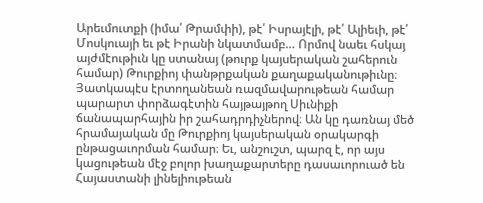Արեւմուտքի (իմա՛ Թրամփի), թէ՛ Իսրայէլի, թէ՛ Ալիեւի, թէ՛ Մոսկուայի եւ թէ Իրանի նկատմամբ… Որմով նաեւ հսկայ այժմէութիւն կը ստանայ (թուրք կայսերական շահերուն համար) Թուրքիոյ փանթրքական քաղաքականութիւնը։ Յատկապէս էրտողանեան ռազմավարութեան համար պարարտ փորձագէտին հայթայթող Սիւնիքի ճանապարհային իր շահադրդիչներով։ Ան կը դառնայ մեծ հրամայական մը Թուրքիոյ կայսերական օրակարգի ընթացաւորման համար։ Եւ, անշուշտ, պարզ է, որ այս կացութեան մէջ բոլոր խաղաքարտերը դասաւորուած են Հայաստանի լինելիութեան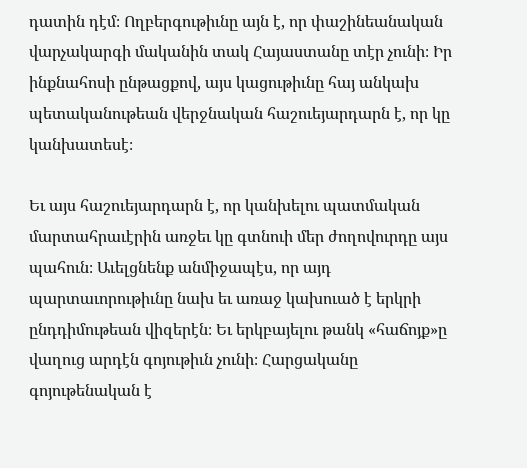դատին դէմ։ Ողբերգութիւնը այն է, որ փաշինեանական վարչակարգի մականին տակ Հայաստանը տէր չունի։ Իր ինքնահոսի ընթացքով, այս կացութիւնը հայ անկախ պետականութեան վերջնական հաշուեյարդարն է, որ կը կանխատեսէ։

Եւ այս հաշուեյարդարն է, որ կանխելու պատմական մարտահրաւէրին առջեւ կը գտնուի մեր ժողովուրդը այս պահուն։ Աւելցնենք անմիջապէս, որ այդ պարտաւորութիւնը նախ եւ առաջ կախուած է երկրի ընդդիմութեան վիզերէն։ Եւ երկբայելու թանկ «հաճոյք»ը վաղուց արդէն գոյութիւն չունի։ Հարցականը գոյութենական է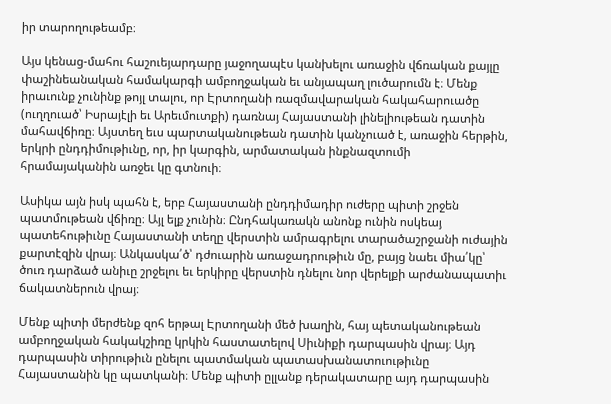իր տարողութեամբ։

Այս կենաց-մահու հաշուեյարդարը յաջողապէս կանխելու առաջին վճռական քայլը փաշինեանական համակարգի ամբողջական եւ անյապաղ լուծարումն է։ Մենք իրաւունք չունինք թոյլ տալու, որ Էրտողանի ռազմավարական հակահարուածը (ուղղուած՝ Իսրայէլի եւ Արեւմուտքի) դառնայ Հայաստանի լինելիութեան դատին մահավճիռը։ Այստեղ եւս պարտականութեան դատին կանչուած է, առաջին հերթին, երկրի ընդդիմութիւնը, որ, իր կարգին, արմատական ինքնազտումի հրամայականին առջեւ կը գտնուի։

Ասիկա այն իսկ պահն է, երբ Հայաստանի ընդդիմադիր ուժերը պիտի շրջեն պատմութեան վճիռը։ Այլ ելք չունին։ Ընդհակառակն անոնք ունին ոսկեայ պատեհութիւնը Հայաստանի տեղը վերստին ամրագրելու տարածաշրջանի ուժային քարտէզին վրայ։ Անկասկա՛ծ՝ դժուարին առաջադրութիւն մը, բայց նաեւ միա՛կը՝ ծուռ դարձած անիւը շրջելու եւ երկիրը վերստին դնելու նոր վերելքի արժանապատիւ ճակատներուն վրայ։

Մենք պիտի մերժենք զոհ երթալ Էրտողանի մեծ խաղին, հայ պետականութեան ամբողջական հակակշիռը կրկին հաստատելով Սիւնիքի դարպասին վրայ։ Այդ դարպասին տիրութիւն ընելու պատմական պատասխանատուութիւնը Հայաստանին կը պատկանի։ Մենք պիտի ըլլանք դերակատարը այդ դարպասին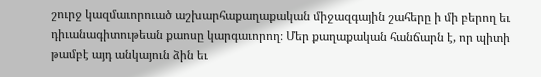շուրջ կազմաւորուած աշխարհաքաղաքական միջազգային շահերը ի մի բերող եւ դիւանագիտութեան քաոսը կարգաւորող։ Մեր քաղաքական հանճարն է, որ պիտի թամբէ այդ անկայուն ձին եւ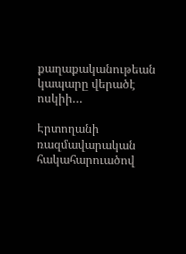քաղաքականութեան կապարը վերածէ ոսկիի…

Էրտողանի ռազմավարական հակահարուածով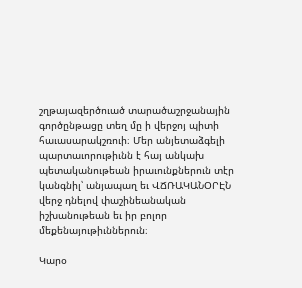շղթայազերծուած տարածաշրջանային գործընթացը տեղ մը ի վերջոյ պիտի հաւասարակշռուի։ Մեր անյետաձգելի պարտաւորութիւնն է հայ անկախ պետականութեան իրաւունքներուն տէր կանգնիլ՝ անյապաղ եւ ՎՃՌԱԿԱՆՕՐԷՆ վերջ դնելով փաշինեանական իշխանութեան եւ իր բոլոր մեքենայութիւններուն։

Կարօ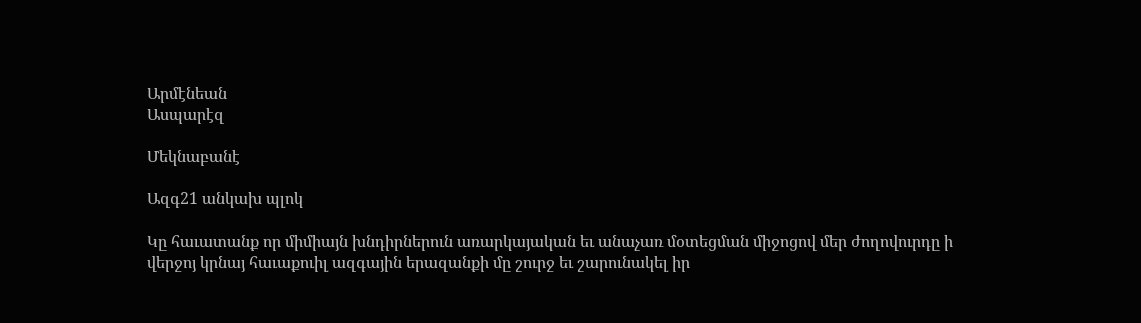Արմէնեան
Ասպարէզ

Մեկնաբանէ

Ազգ21 անկախ պլոկ

Կը հաւատանք որ միմիայն խնդիրներուն առարկայական եւ անաչառ մօտեցման միջոցով մեր ժողովուրդը ի վերջոյ կրնայ հաւաքուիլ ազգային երազանքի մը շուրջ եւ շարունակել իր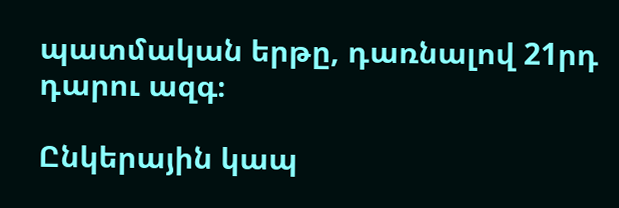պատմական երթը, դառնալով 21րդ դարու ազգ։

Ընկերային կապ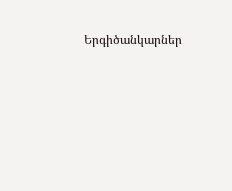Երգիծանկարներ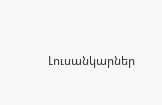Լուսանկարներ